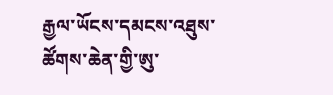རྒྱལ་ཡོངས་དམངས་འཐུས་ཚོགས་ཆེན་གྱི་ཨུ་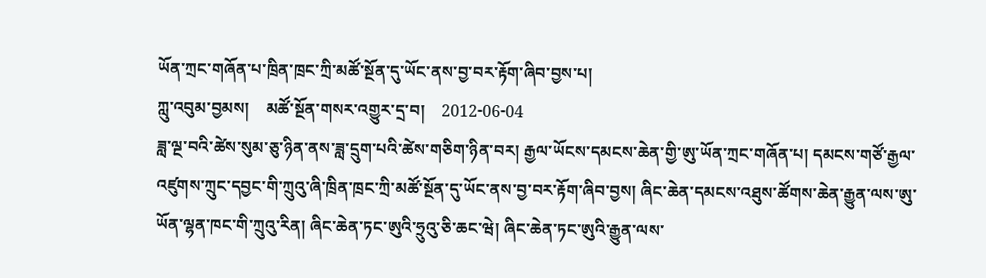ཡོན་ཀྲང་གཞོན་པ་ཁྲིན་ཁྲང་ཀྲི་མཚོ་སྔོན་དུ་ཡོང་ནས་བྱ་བར་རྟོག་ཞིབ་བྱས་པ།
ཀླུ་འབུམ་བྱམས།    མཚོ་སྔོན་གསར་འགྱུར་དྲ་བ།    2012-06-04
ཟླ་ལྔ་བའི་ཚེས་སུམ་ཅུ་ཉིན་ནས་ཟླ་དྲུག་པའི་ཚེས་གཅིག་ཉིན་བར། རྒྱལ་ཡོངས་དམངས་ཆེན་གྱི་ཨུ་ཡོན་ཀྲང་གཞོན་པ། དམངས་གཙོ་རྒྱལ་འཛུགས་ཀྲུང་དབྱང་གི་ཀྲུའུ་ཞི་ཁྲིན་ཁྲང་ཀྲི་མཚོ་སྔོན་དུ་ཡོང་ནས་བྱ་བར་རྟོག་ཞིབ་བྱས། ཞིང་ཆེན་དམངས་འཐུས་ཚོགས་ཆེན་རྒྱུན་ལས་ཨུ་ཡོན་ལྷན་ཁང་གི་ཀྲུའུ་རིན། ཞིང་ཆེན་ཏང་ཨུའི་ཧྲུའུ་ཅི་ཆང་ཝེ། ཞིང་ཆེན་ཏང་ཨུའི་རྒྱུན་ལས་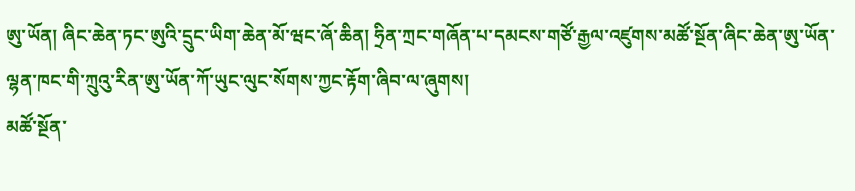ཨུ་ཡོན། ཞིང་ཆེན་ཏང་ཨུའི་དྲུང་ཡིག་ཆེན་མོ་ཝང་ཞོ་ཆིན། ཧྲིན་ཀྲང་གཞོན་པ་དམངས་གཙོ་རྒྱལ་འཛུགས་མཚོ་སྔོན་ཞིང་ཆེན་ཨུ་ཡོན་ལྷན་ཁང་གི་ཀྲུའུ་རིན་ཨུ་ཡོན་ཀོ་ཡུང་ལུང་སོགས་ཀྱང་རྟོག་ཞིབ་ལ་ཞུགས།
མཚོ་སྔོན་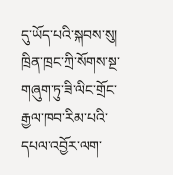དུ་ཡོད་པའི་སྐབས་སུ། ཁྲིན་ཁྲང་ཀྲི་སོགས་སྔ་གཞུག་ཏུ་ཟི་ལིང་གྲོང་རྒྱལ་ཁབ་རིམ་པའི་དཔལ་འབྱོར་ལག་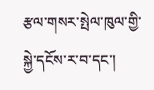རྩལ་གསར་སྤེལ་ཁུལ་གྱི་སྐྱེ་དངོས་ར་བ་དང་།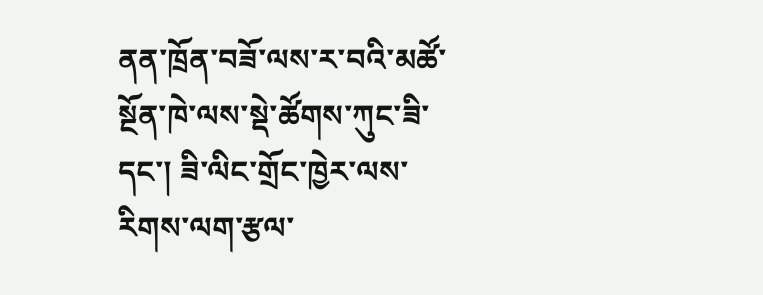ནན་ཁྲོན་བཟོ་ལས་ར་བའི་མཚོ་སྔོན་ཁེ་ལས་སྡེ་ཚོགས་ཀུང་ཟི་དང་། ཟི་ལིང་གྲོང་ཁྱེར་ལས་རིགས་ལག་རྩལ་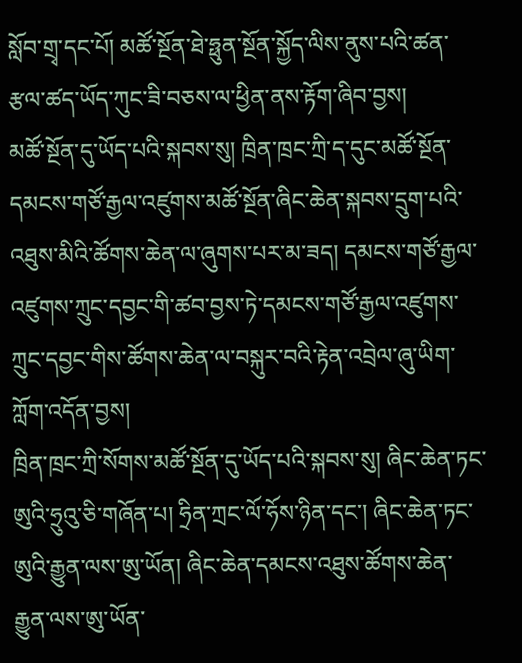སློབ་གྲྭ་དང་པོ། མཚོ་སྔོན་ཐེ་ཧྥུན་སྔོན་སྐྱོད་ལིས་ནུས་པའི་ཚན་རྩལ་ཚད་ཡོད་ཀུང་ཟི་བཅས་ལ་ཕྱིན་ནས་རྟོག་ཞིབ་བྱས།
མཚོ་སྔོན་དུ་ཡོད་པའི་སྐབས་སུ། ཁྲིན་ཁྲང་ཀྲི་ད་དུང་མཚོ་སྔོན་དམངས་གཙོ་རྒྱལ་འཛུགས་མཚོ་སྔོན་ཞིང་ཆེན་སྐབས་དྲུག་པའི་འཐུས་མིའི་ཚོགས་ཆེན་ལ་ཞུགས་པར་མ་ཟད། དམངས་གཙོ་རྒྱལ་འཛུགས་ཀྲུང་དབྱང་གི་ཚབ་བྱས་ཏེ་དམངས་གཙོ་རྒྱལ་འཛུགས་ཀྲུང་དབྱང་གིས་ཚོགས་ཆེན་ལ་བསྐུར་བའི་རྟེན་འབྲེལ་ཞུ་ཡིག་ཀློག་འདོན་བྱས།
ཁྲིན་ཁྲང་ཀྲི་སོགས་མཚོ་སྔོན་དུ་ཡོད་པའི་སྐབས་སུ། ཞིང་ཆེན་ཏང་ཨུའི་ཧྲུའུ་ཅི་གཞོན་པ། ཧྲིན་ཀྲང་ལོ་ཧོས་ཉིན་དང་། ཞིང་ཆེན་ཏང་ཨུའི་རྒྱུན་ལས་ཨུ་ཡོན། ཞིང་ཆེན་དམངས་འཐུས་ཚོགས་ཆེན་རྒྱུན་ལས་ཨུ་ཡོན་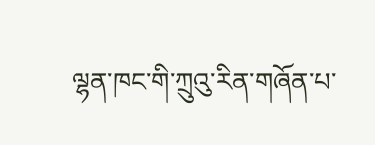ལྷན་ཁང་གི་ཀྲུའུ་རིན་གཞོན་པ་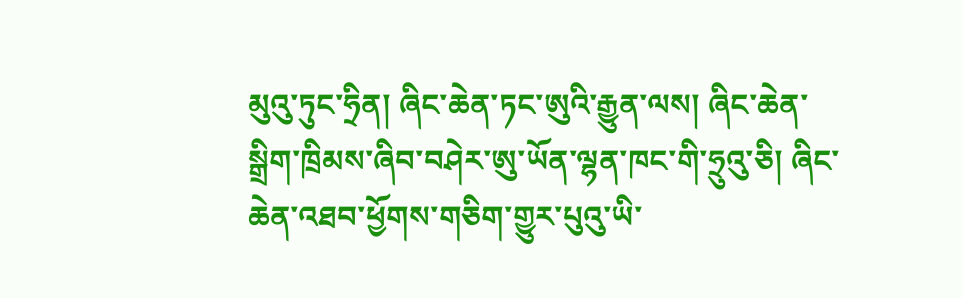མུའུ་ཏུང་ཧྲིན། ཞིང་ཆེན་ཏང་ཨུའི་རྒྱུན་ལས། ཞིང་ཆེན་སྒྲིག་ཁྲིམས་ཞིབ་བཤེར་ཨུ་ཡོན་ལྷན་ཁང་གི་ཧྲུའུ་ཅི། ཞིང་ཆེན་འཐབ་ཕྱོགས་གཅིག་གྱུར་པུའུ་ཡི་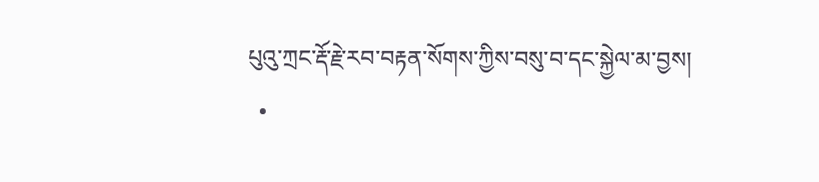པུའུ་ཀྲང་རྡོ་རྗེ་རབ་བརྟན་སོགས་ཀྱིས་བསུ་བ་དང་སྐྱེལ་མ་བྱས།
  •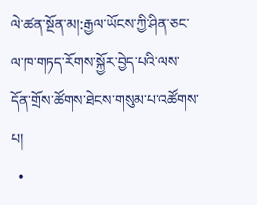ལེ་ཚན་སྔོན་མ།:རྒྱལ་ཡོངས་ཀྱི་ཤིན་ཅང་ལ་ཁ་གཏད་རོགས་སྐྱོར་བྱེད་པའི་ལས་དོན་གྲོས་ཚོགས་ཐེངས་གསུམ་པ་འཚོགས་པ།
  •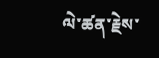ལེ་ཚན་རྗེས་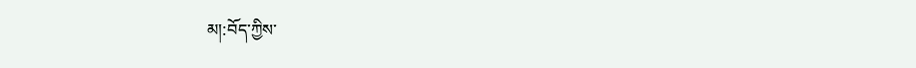མ།:བོད་ཀྱིས་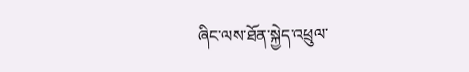ཞིང་ལས་ཐོན་སྐྱེད་འཕྲུལ་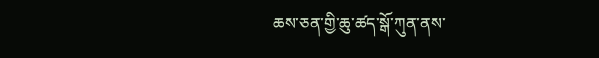ཆས་ཅན་གྱི་ཆུ་ཚད་སྒོ་ཀུན་ནས་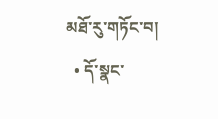མཐོ་རུ་གཏོང་བ།
  • དོ་སྣང་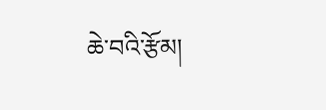ཆེ་བའི་རྩོམ།